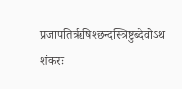प्रजापतिर्ऋषिश्छन्दस्त्रिष्टुब्देवोऽथ शंकरः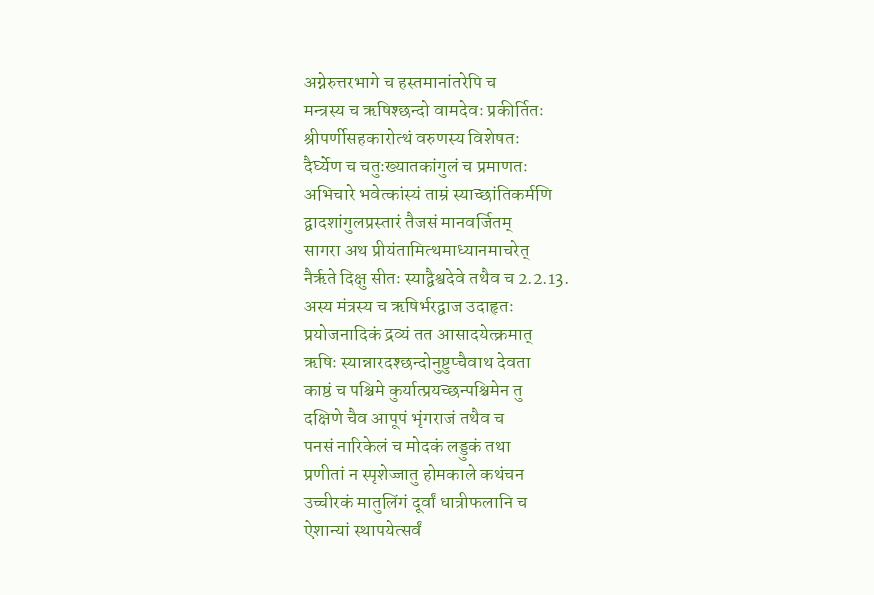अग्नेरुत्तरभागे च हस्तमानांतरेपि च
मन्त्रस्य च ऋषिश्छन्दो वामदेवः प्रकीर्तितः
श्रीपर्णीसहकारोत्थं वरुणस्य विशेषतः
दैर्घ्येण च चतुःख्यातकांगुलं च प्रमाणतः
अभिचारे भवेत्कांस्यं ताम्रं स्याच्छांतिकर्मणि
द्वादशांगुलप्रस्तारं तैजसं मानवर्जितम्
सागरा अथ प्रीयंतामित्थमाध्यानमाचरेत्
नैर्ऋते दिक्षु सीतः स्याद्वैश्वदेवे तथैव च 2.2.13.
अस्य मंत्रस्य च ऋषिर्भरद्वाज उदाहृतः
प्रयोजनादिकं द्रव्यं तत आसादयेत्क्रमात्
ऋषिः स्यान्नारदश्छन्दोनुष्टुप्चैवाथ देवता
काष्ठं च पश्चिमे कुर्यात्प्रयच्छन्पश्चिमेन तु
दक्षिणे चैव आपूपं भृंगराजं तथैव च
पनसं नारिकेलं च मोदकं लड्डुकं तथा
प्रणीतां न स्पृशेज्जातु होमकाले कथंचन
उच्चीरकं मातुलिंगं दूर्वां धात्रीफलानि च
ऐशान्यां स्थापयेत्सर्वं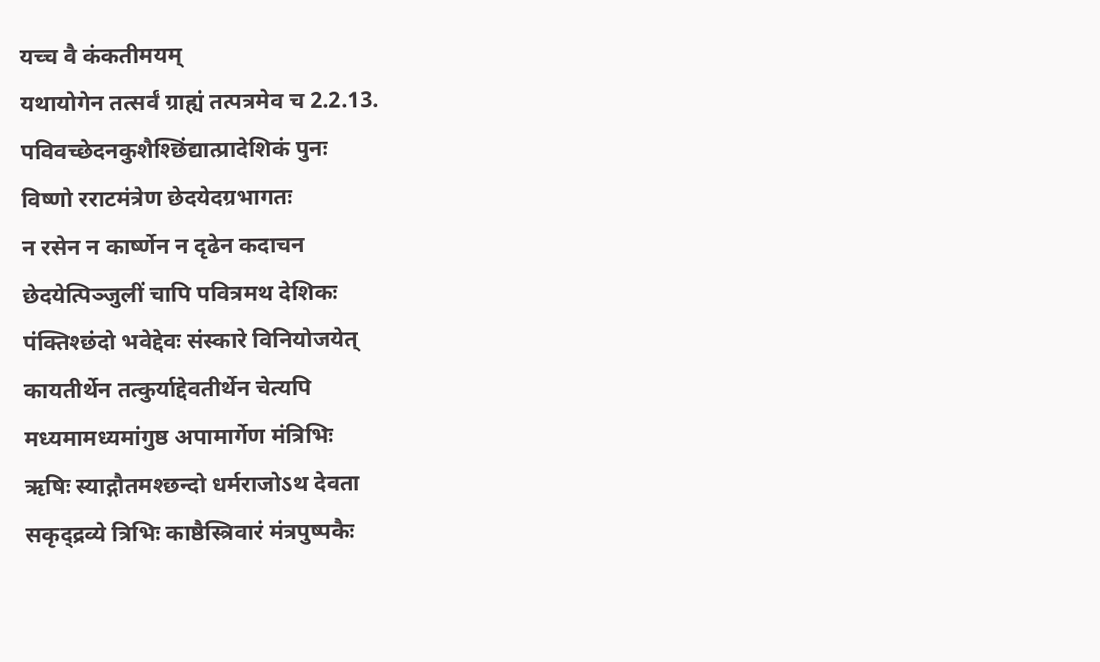यच्च वै कंकतीमयम्
यथायोगेन तत्सर्वं ग्राह्यं तत्पत्रमेव च 2.2.13.
पविवच्छेदनकुशैश्छिंद्यात्प्रादेशिकं पुनः
विष्णो रराटमंत्रेण छेदयेदग्रभागतः
न रसेन न कार्ष्णेन न दृढेन कदाचन
छेदयेत्पिञ्जुलीं चापि पवित्रमथ देशिकः
पंक्तिश्छंदो भवेद्देवः संस्कारे विनियोजयेत्
कायतीर्थेन तत्कुर्याद्देवतीर्थेन चेत्यपि
मध्यमामध्यमांगुष्ठ अपामार्गेण मंत्रिभिः
ऋषिः स्याद्गौतमश्छन्दो धर्मराजोऽथ देवता
सकृद्द्रव्ये त्रिभिः काष्ठैस्त्रिवारं मंत्रपुष्पकैः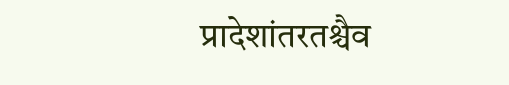प्रादेशांतरतश्चैव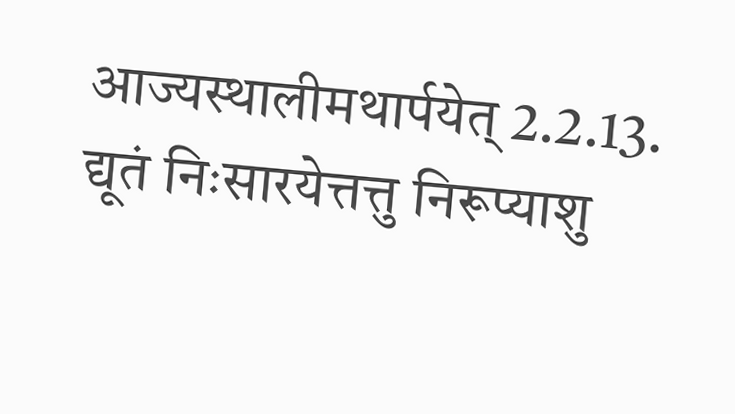आज्यस्थालीमथार्पयेत् 2.2.13.
द्यूतं निःसारयेत्तत्तु निरूप्याशु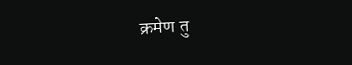क्रमेण तु